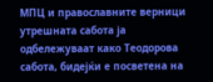МПЦ и православните верници утрешната сабота ја одбележуваат како Теодорова сабота, бидејќи е посветена на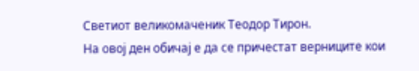Светиот великомаченик Теодор Тирон.
На овој ден обичај е да се причестат верниците кои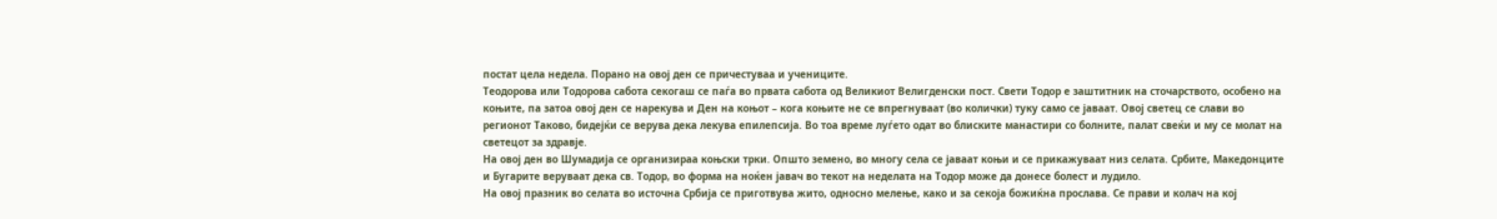постат цела недела. Порано на овој ден се причестуваа и учениците.
Теодорова или Тодорова сабота секогаш се паѓа во првата сабота од Великиот Велигденски пост. Свети Тодор е заштитник на сточарството, особено на коњите, па затоа овој ден се нарекува и Ден на коњот – кога коњите не се впрегнуваат (во колички) туку само се јаваат. Овој светец се слави во регионот Таково, бидејќи се верува дека лекува епилепсија. Во тоа време луѓето одат во блиските манастири со болните, палат свеќи и му се молат на светецот за здравје.
На овој ден во Шумадија се организираа коњски трки. Општо земено, во многу села се јаваат коњи и се прикажуваат низ селата. Србите, Македонците и Бугарите веруваат дека св. Тодор, во форма на ноќен јавач во текот на неделата на Тодор може да донесе болест и лудило.
На овој празник во селата во источна Србија се приготвува жито, односно мелење, како и за секоја божиќна прослава. Се прави и колач на кој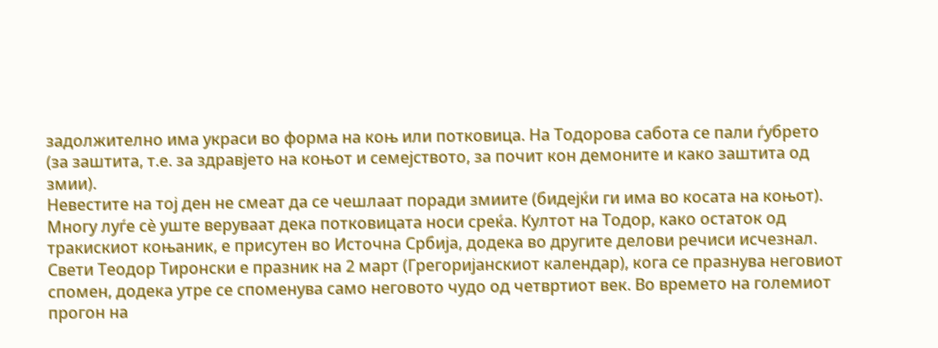задолжително има украси во форма на коњ или потковица. На Тодорова сабота се пали ѓубрето (за заштита, т.е. за здравјето на коњот и семејството, за почит кон демоните и како заштита од змии).
Невестите на тој ден не смеат да се чешлаат поради змиите (бидејќи ги има во косата на коњот). Многу луѓе сè уште веруваат дека потковицата носи среќа. Култот на Тодор, како остаток од тракискиот коњаник, е присутен во Источна Србија, додека во другите делови речиси исчезнал.
Свети Теодор Тиронски е празник на 2 март (Грегоријанскиот календар), кога се празнува неговиот спомен, додека утре се споменува само неговото чудо од четвртиот век. Во времето на големиот прогон на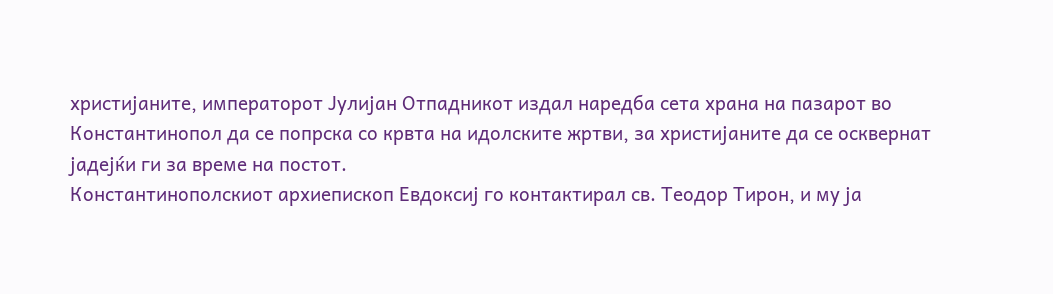христијаните, императорот Јулијан Отпадникот издал наредба сета храна на пазарот во Константинопол да се попрска со крвта на идолските жртви, за христијаните да се осквернат јадејќи ги за време на постот.
Константинополскиот архиепископ Евдоксиј го контактирал св. Теодор Тирон, и му ја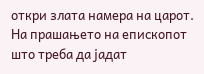откри злата намера на царот. На прашањето на епископот што треба да јадат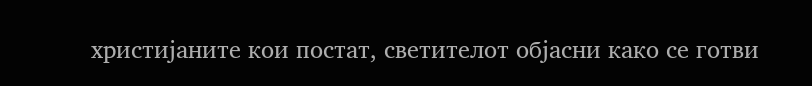христијаните кои постат, светителот објасни како се готви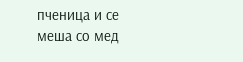пченица и се меша со мед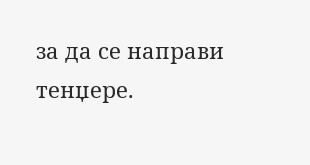за да се направи тенџере.